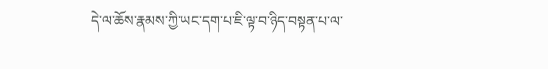དེ་ལ་ཆོས་རྣམས་ཀྱི་ཡང་དག་པ་ཇི་ལྟ་བ་ཉིད་བསྟན་པ་ལ་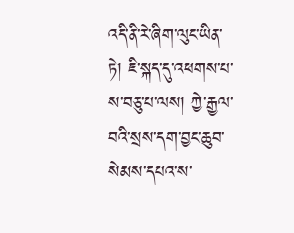འདི་ནི་རེ་ཞིག་ལུང་ཡིན་ཏེ། ཇི་སྐད་དུ་འཕགས་པ་ས་བཅུ་པ་ལས། ཀྱེ་རྒྱལ་བའི་སྲས་དག་བྱང་ཆུབ་སེམས་དཔའ་ས་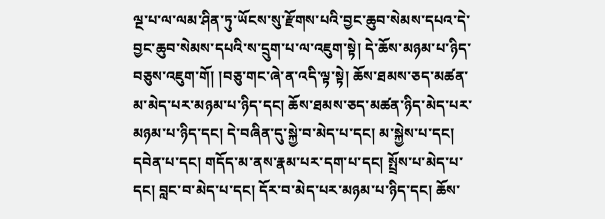ལྔ་པ་ལ་ལམ་ཤིན་ཏུ་ཡོངས་སུ་རྫོགས་པའི་བྱང་ཆུབ་སེམས་དཔའ་དེ་བྱང་ཆུབ་སེམས་དཔའི་ས་དྲུག་པ་ལ་འཇུག་སྟེ། དེ་ཆོས་མཉམ་པ་ཉིད་བཅུས་འཇུག་གོ། །བཅུ་གང་ཞེ་ན་འདི་ལྟ་སྟེ། ཆོས་ཐམས་ཅད་མཚན་མ་མེད་པར་མཉམ་པ་ཉིད་དང། ཆོས་ཐམས་ཅད་མཚན་ཉིད་མེད་པར་མཉམ་པ་ཉིད་དང། དེ་བཞིན་དུ་སྐྱེ་བ་མེད་པ་དང། མ་སྐྱེས་པ་དང། དབེན་པ་དང། གདོད་མ་ནས་རྣམ་པར་དག་པ་དང། སྤྲོས་པ་མེད་པ་དང། བླང་བ་མེད་པ་དང། དོར་བ་མེད་པར་མཉམ་པ་ཉིད་དང། ཆོས་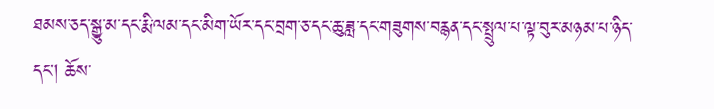ཐམས་ཅད་སྒྱུ་མ་དང་རྨི་ལམ་དང་མིག་ཡོར་དང་བྲག་ཅ་དང་ཆུ་ཟླ་དང་གཟུགས་བརྙན་དང་སྤྲུལ་པ་ལྟ་བུར་མཉམ་པ་ཉིད་དང། ཆོས་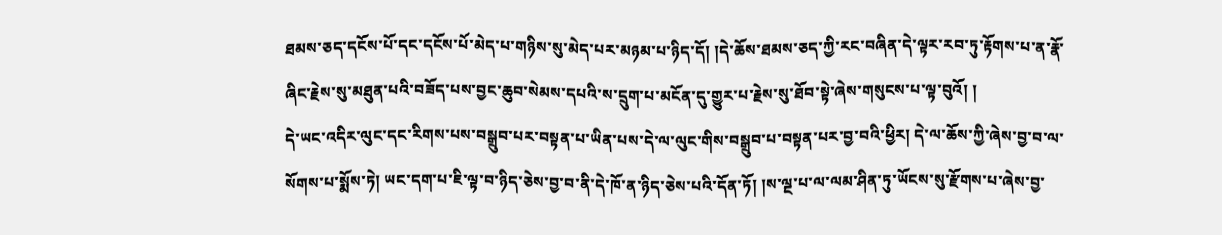ཐམས་ཅད་དངོས་པོ་དང་དངོས་པོ་མེད་པ་གཉིས་སུ་མེད་པར་མཉམ་པ་ཉིད་དོ། །དེ་ཆོས་ཐམས་ཅད་ཀྱི་རང་བཞིན་དེ་ལྟར་རབ་ཏུ་རྟོགས་པ་ན་རྣོ་ཞིང་རྗེས་སུ་མཐུན་པའི་བཟོད་པས་བྱང་ཆུབ་སེམས་དཔའི་ས་དྲུག་པ་མངོན་དུ་གྱུར་པ་རྗེས་སུ་ཐོབ་སྟེ་ཞེས་གསུངས་པ་ལྟ་བུའོ། །
དེ་ཡང་འདིར་ལུང་དང་རིགས་པས་བསྒྲུབ་པར་བསྟན་པ་ཡིན་པས་དེ་ལ་ལུང་གིས་བསྒྲུབ་པ་བསྟན་པར་བྱ་བའི་ཕྱིར། དེ་ལ་ཆོས་ཀྱི་ཞེས་བྱ་བ་ལ་སོགས་པ་སྨོས་ཏེ། ཡང་དག་པ་ཇི་ལྟ་བ་ཉིད་ཅེས་བྱ་བ་ནི་དེ་ཁོ་ན་ཉིད་ཅེས་པའི་དོན་ཏོ། །ས་ལྔ་པ་ལ་ལམ་ཤིན་ཏུ་ཡོངས་སུ་རྫོགས་པ་ཞེས་བྱ་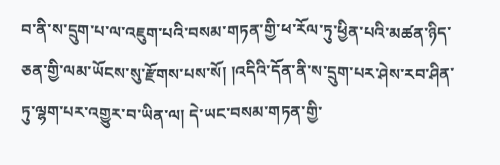བ་ནི་ས་དྲུག་པ་ལ་འཇུག་པའི་བསམ་གཏན་གྱི་ཕ་རོལ་ཏུ་ཕྱིན་པའི་མཚན་ཉིད་ཅན་གྱི་ལམ་ཡོངས་སུ་རྫོགས་པས་སོ། །འདིའི་དོན་ནི་ས་དྲུག་པར་ཤེས་རབ་ཤིན་ཏུ་ལྷག་པར་འགྱུར་བ་ཡིན་ལ། དེ་ཡང་བསམ་གཏན་གྱི་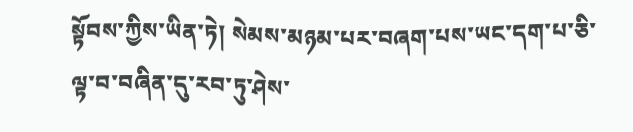སྟོབས་ཀྱིས་ཡིན་ཏེ། སེམས་མཉམ་པར་བཞག་པས་ཡང་དག་པ་ཅི་ལྟ་བ་བཞིན་དུ་རབ་ཏུ་ཤེས་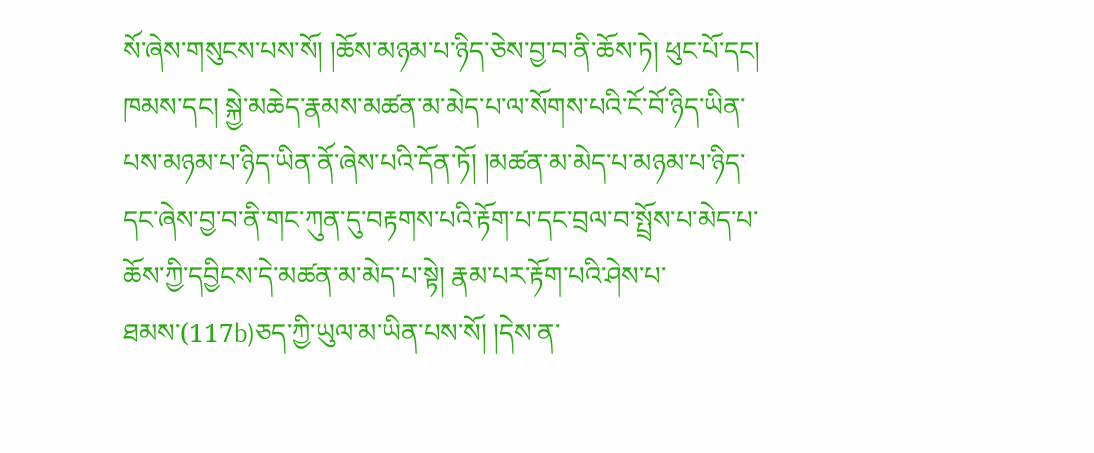སོ་ཞེས་གསུངས་པས་སོ། །ཆོས་མཉམ་པ་ཉིད་ཅེས་བྱ་བ་ནི་ཆོས་ཏེ། ཕུང་པོ་དང། ཁམས་དང། སྐྱེ་མཆེད་རྣམས་མཚན་མ་མེད་པ་ལ་སོགས་པའི་ངོ་བོ་ཉིད་ཡིན་པས་མཉམ་པ་ཉིད་ཡིན་ནོ་ཞེས་པའི་དོན་ཏོ། །མཚན་མ་མེད་པ་མཉམ་པ་ཉིད་དང་ཞེས་བྱ་བ་ནི་གང་ཀུན་དུ་བརྟགས་པའི་རྟོག་པ་དང་བྲལ་བ་སྤྲོས་པ་མེད་པ་ཆོས་ཀྱི་དབྱིངས་དེ་མཚན་མ་མེད་པ་སྟེ། རྣམ་པར་རྟོག་པའི་ཤེས་པ་ཐམས་(117b)ཅད་ཀྱི་ཡུལ་མ་ཡིན་པས་སོ། །དེས་ན་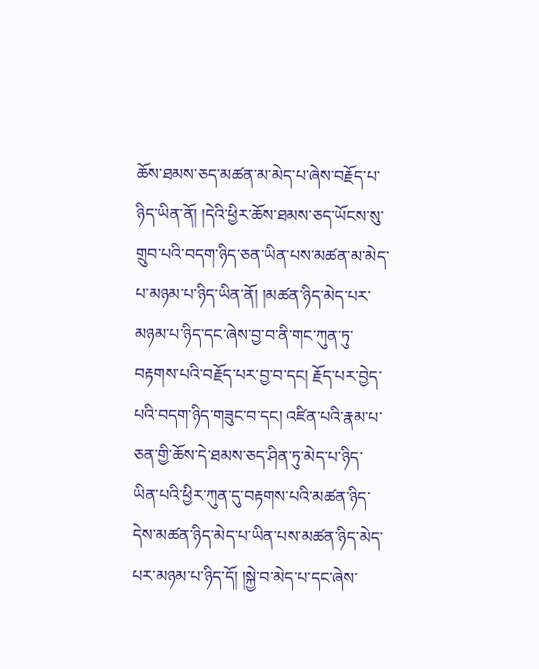ཆོས་ཐམས་ཅད་མཚན་མ་མེད་པ་ཞེས་བརྗོད་པ་ཉིད་ཡིན་ནོ། །དེའི་ཕྱིར་ཆོས་ཐམས་ཅད་ཡོངས་སུ་གྲུབ་པའི་བདག་ཉིད་ཅན་ཡིན་པས་མཚན་མ་མེད་པ་མཉམ་པ་ཉིད་ཡིན་ནོ། །མཚན་ཉིད་མེད་པར་མཉམ་པ་ཉིད་དང་ཞེས་བྱ་བ་ནི་གང་ཀུན་ཏུ་བརྟགས་པའི་བརྗོད་པར་བྱ་བ་དང། རྗོད་པར་བྱེད་པའི་བདག་ཉིད་གཟུང་བ་དང། འཛིན་པའི་རྣམ་པ་ཅན་གྱི་ཆོས་དེ་ཐམས་ཅད་ཤིན་ཏུ་མེད་པ་ཉིད་ཡིན་པའི་ཕྱིར་ཀུན་དུ་བརྟགས་པའི་མཚན་ཉིད་དེས་མཚན་ཉིད་མེད་པ་ཡིན་པས་མཚན་ཉིད་མེད་པར་མཉམ་པ་ཉིད་དོ། །སྐྱེ་བ་མེད་པ་དང་ཞེས་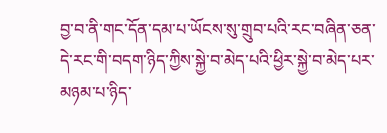བྱ་བ་ནི་གང་དོན་དམ་པ་ཡོངས་སུ་གྲུབ་པའི་རང་བཞིན་ཅན་དེ་རང་གི་བདག་ཉིད་ཀྱིས་སྐྱེ་བ་མེད་པའི་ཕྱིར་སྐྱེ་བ་མེད་པར་མཉམ་པ་ཉིད་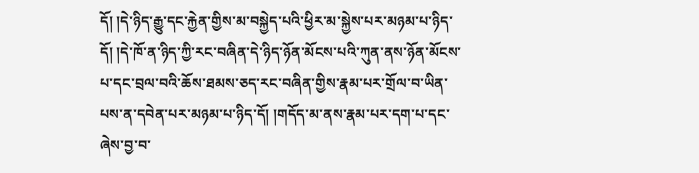དོ། །དེ་ཉིད་རྒྱུ་དང་རྐྱེན་གྱིས་མ་བསྐྱེད་པའི་ཕྱིར་མ་སྐྱེས་པར་མཉམ་པ་ཉིད་དོ། །དེ་ཁོ་ན་ཉིད་ཀྱི་རང་བཞིན་དེ་ཉིད་ཉོན་མོངས་པའི་ཀུན་ནས་ཉོན་མོངས་པ་དང་བྲལ་བའི་ཆོས་ཐམས་ཅད་རང་བཞིན་གྱིས་རྣམ་པར་གྲོལ་བ་ཡིན་པས་ན་དབེན་པར་མཉམ་པ་ཉིད་དོ། །གདོད་མ་ནས་རྣམ་པར་དག་པ་དང་ཞེས་བྱ་བ་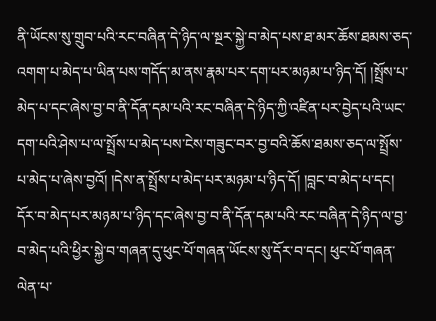ནི་ཡོངས་སུ་གྲུབ་པའི་རང་བཞིན་དེ་ཉིད་ལ་སྔར་སྐྱེ་བ་མེད་པས་ཐ་མར་ཆོས་ཐམས་ཅད་འགག་པ་མེད་པ་ཡིན་པས་གདོད་མ་ནས་རྣམ་པར་དག་པར་མཉམ་པ་ཉིད་དོ། །སྤྲོས་པ་མེད་པ་དང་ཞེས་བྱ་བ་ནི་དོན་དམ་པའི་རང་བཞིན་དེ་ཉིད་ཀྱི་འཛིན་པར་བྱེད་པའི་ཡང་དག་པའི་ཤེས་པ་ལ་སྤྲོས་པ་མེད་པས་ངེས་གཟུང་བར་བྱ་བའི་ཆོས་ཐམས་ཅད་ལ་སྤྲོས་པ་མེད་པ་ཞེས་བྱའོ། །དེས་ན་སྤྲོས་པ་མེད་པར་མཉམ་པ་ཉིད་དོ། །བླང་བ་མེད་པ་དང། དོར་བ་མེད་པར་མཉམ་པ་ཉིད་དང་ཞེས་བྱ་བ་ནི་དོན་དམ་པའི་རང་བཞིན་དེ་ཉིད་ལ་བྱ་བ་མེད་པའི་ཕྱིར་སྐྱེ་བ་གཞན་དུ་ཕུང་པོ་གཞན་ཡོངས་སུ་དོར་བ་དང། ཕུང་པོ་གཞན་ལེན་པ་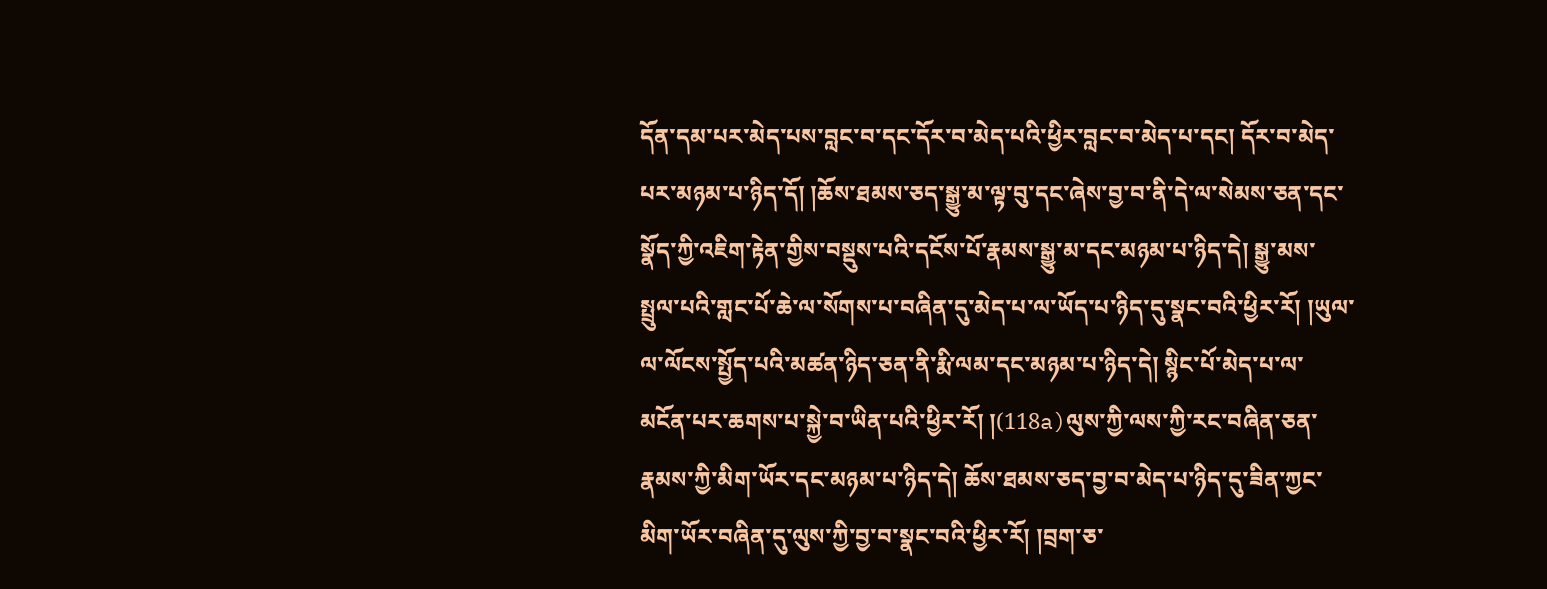དོན་དམ་པར་མེད་པས་བླང་བ་དང་དོར་བ་མེད་པའི་ཕྱིར་བླང་བ་མེད་པ་དང། དོར་བ་མེད་པར་མཉམ་པ་ཉིད་དོ། །ཆོས་ཐམས་ཅད་སྒྱུ་མ་ལྟ་བུ་དང་ཞེས་བྱ་བ་ནི་དེ་ལ་སེམས་ཅན་དང་སྣོད་ཀྱི་འཇིག་རྟེན་གྱིས་བསྡུས་པའི་དངོས་པོ་རྣམས་སྒྱུ་མ་དང་མཉམ་པ་ཉིད་དེ། སྒྱུ་མས་སྤྲུལ་པའི་གླང་པོ་ཆེ་ལ་སོགས་པ་བཞིན་དུ་མེད་པ་ལ་ཡོད་པ་ཉིད་དུ་སྣང་བའི་ཕྱིར་རོ། །ཡུལ་ལ་ལོངས་སྤྱོད་པའི་མཚན་ཉིད་ཅན་ནི་རྨི་ལམ་དང་མཉམ་པ་ཉིད་དེ། སྙིང་པོ་མེད་པ་ལ་མངོན་པར་ཆགས་པ་སྐྱེ་བ་ཡིན་པའི་ཕྱིར་རོ། །(118a)ལུས་ཀྱི་ལས་ཀྱི་རང་བཞིན་ཅན་རྣམས་ཀྱི་མིག་ཡོར་དང་མཉམ་པ་ཉིད་དེ། ཆོས་ཐམས་ཅད་བྱ་བ་མེད་པ་ཉིད་དུ་ཟིན་ཀྱང་མིག་ཡོར་བཞིན་དུ་ལུས་ཀྱི་བྱ་བ་སྣང་བའི་ཕྱིར་རོ། །བྲག་ཅ་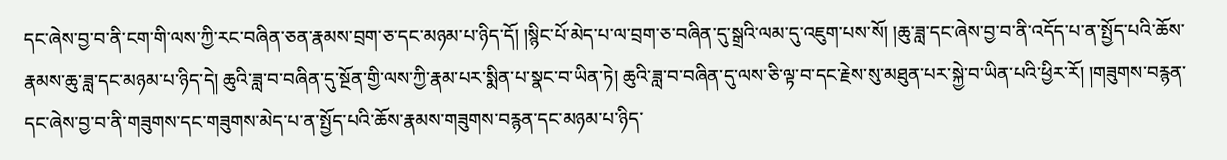དང་ཞེས་བྱ་བ་ནི་ངག་གི་ལས་ཀྱི་རང་བཞིན་ཅན་རྣམས་བྲག་ཅ་དང་མཉམ་པ་ཉིད་དོ། །སྙིང་པོ་མེད་པ་ལ་བྲག་ཅ་བཞིན་དུ་སྒྲའི་ལམ་དུ་འཇུག་པས་སོ། །ཆུ་ཟླ་དང་ཞེས་བྱ་བ་ནི་འདོད་པ་ན་སྤྱོད་པའི་ཆོས་རྣམས་ཆུ་ཟླ་དང་མཉམ་པ་ཉིད་དེ། ཆུའི་ཟླ་བ་བཞིན་དུ་སྔོན་གྱི་ལས་ཀྱི་རྣམ་པར་སྨིན་པ་སྣང་བ་ཡིན་ཏེ། ཆུའི་ཟླ་བ་བཞིན་དུ་ལས་ཅི་ལྟ་བ་དང་རྗེས་སུ་མཐུན་པར་སྐྱེ་བ་ཡིན་པའི་ཕྱིར་རོ། །གཟུགས་བརྙན་དང་ཞེས་བྱ་བ་ནི་གཟུགས་དང་གཟུགས་མེད་པ་ན་སྤྱོད་པའི་ཆོས་རྣམས་གཟུགས་བརྙན་དང་མཉམ་པ་ཉིད་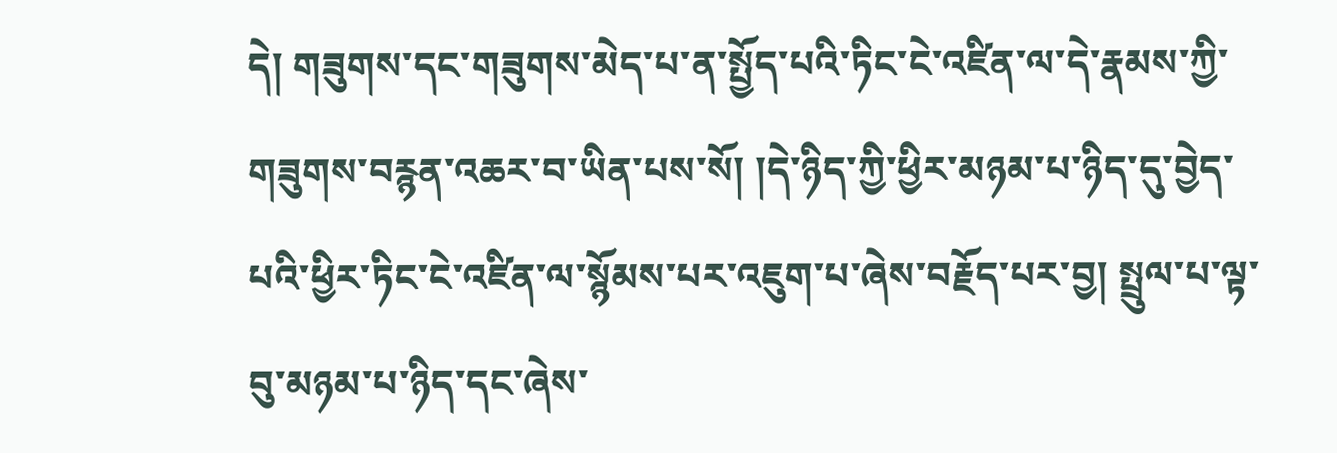དེ། གཟུགས་དང་གཟུགས་མེད་པ་ན་སྤྱོད་པའི་ཏིང་ངེ་འཛིན་ལ་དེ་རྣམས་ཀྱི་གཟུགས་བརྙན་འཆར་བ་ཡིན་པས་སོ། །དེ་ཉིད་ཀྱི་ཕྱིར་མཉམ་པ་ཉིད་དུ་བྱེད་པའི་ཕྱིར་ཏིང་ངེ་འཛིན་ལ་སྙོམས་པར་འཇུག་པ་ཞེས་བརྗོད་པར་བྱ། སྤྲུལ་པ་ལྟ་བུ་མཉམ་པ་ཉིད་དང་ཞེས་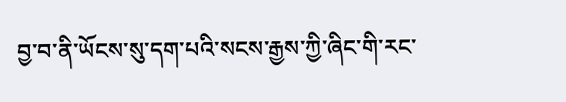བྱ་བ་ནི་ཡོངས་སུ་དག་པའི་སངས་རྒྱས་ཀྱི་ཞིང་གི་རང་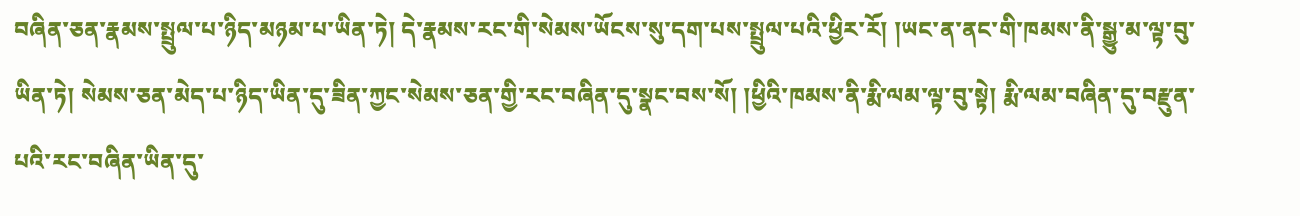བཞིན་ཅན་རྣམས་སྤྲུལ་པ་ཉིད་མཉམ་པ་ཡིན་ཏེ། དེ་རྣམས་རང་གི་སེམས་ཡོངས་སུ་དག་པས་སྤྲུལ་པའི་ཕྱིར་རོ། །ཡང་ན་ནང་གི་ཁམས་ནི་སྒྱུ་མ་ལྟ་བུ་ཡིན་ཏེ། སེམས་ཅན་མེད་པ་ཉིད་ཡིན་དུ་ཟིན་ཀྱང་སེམས་ཅན་གྱི་རང་བཞིན་དུ་སྣང་བས་སོ། །ཕྱིའི་ཁམས་ནི་རྨི་ལམ་ལྟ་བུ་སྟེ། རྨི་ལམ་བཞིན་དུ་བརྫུན་པའི་རང་བཞིན་ཡིན་དུ་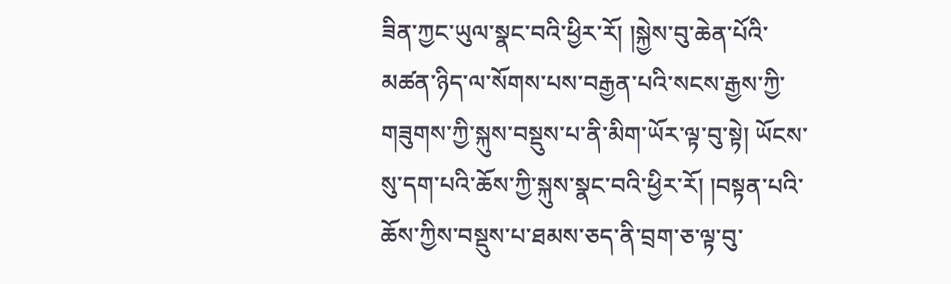ཟིན་ཀྱང་ཡུལ་སྣང་བའི་ཕྱིར་རོ། །སྐྱེས་བུ་ཆེན་པོའི་མཚན་ཉིད་ལ་སོགས་པས་བརྒྱན་པའི་སངས་རྒྱས་ཀྱི་གཟུགས་ཀྱི་སྐུས་བསྡུས་པ་ནི་མིག་ཡོར་ལྟ་བུ་སྟེ། ཡོངས་སུ་དག་པའི་ཆོས་ཀྱི་སྐུས་སྣང་བའི་ཕྱིར་རོ། །བསྟན་པའི་ཆོས་ཀྱིས་བསྡུས་པ་ཐམས་ཅད་ནི་བྲག་ཅ་ལྟ་བུ་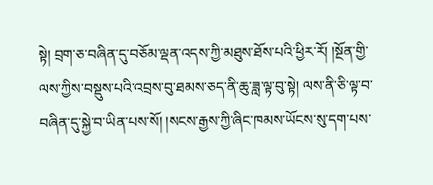སྟེ། བྲག་ཅ་བཞིན་དུ་བཅོམ་ལྡན་འདས་ཀྱི་མཐུས་ཐོས་པའི་ཕྱིར་རོ། །སྔོན་གྱི་ལས་ཀྱིས་བསྡུས་པའི་འབྲས་བུ་ཐམས་ཅད་ནི་ཆུ་ཟླ་ལྟ་བུ་སྟེ། ལས་ནི་ཅི་ལྟ་བ་བཞིན་དུ་སྐྱེ་བ་ཡིན་པས་སོ། །སངས་རྒྱས་ཀྱི་ཞིང་ཁམས་ཡོངས་སུ་དག་པས་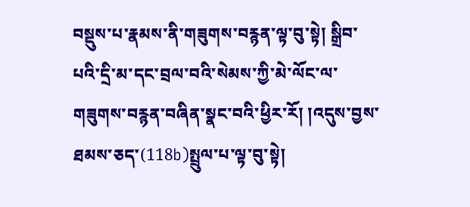བསྡུས་པ་རྣམས་ནི་གཟུགས་བརྙན་ལྟ་བུ་སྟེ། སྒྲིབ་པའི་དྲི་མ་དང་བྲལ་བའི་སེམས་ཀྱི་མེ་ལོང་ལ་གཟུགས་བརྙན་བཞིན་སྣང་བའི་ཕྱིར་རོ། །འདུས་བྱས་ཐམས་ཅད་(118b)སྤྲུལ་པ་ལྟ་བུ་སྟེ།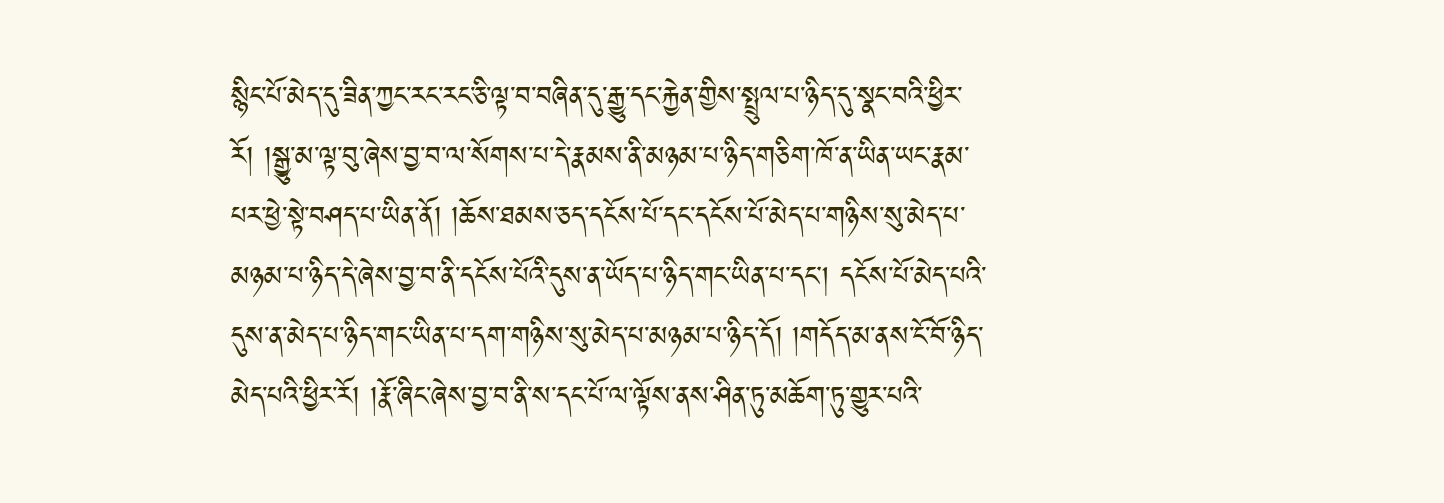སྙིང་པོ་མེད་དུ་ཟིན་ཀྱང་རང་རང་ཅི་ལྟ་བ་བཞིན་དུ་རྒྱུ་དང་རྐྱེན་གྱིས་སྤྲུལ་པ་ཉིད་དུ་སྣང་བའི་ཕྱིར་རོ། །སྒྱུ་མ་ལྟ་བུ་ཞེས་བྱ་བ་ལ་སོགས་པ་དེ་རྣམས་ནི་མཉམ་པ་ཉིད་གཅིག་ཁོ་ན་ཡིན་ཡང་རྣམ་པར་ཕྱེ་སྟེ་བཤད་པ་ཡིན་ནོ། །ཆོས་ཐམས་ཅད་དངོས་པོ་དང་དངོས་པོ་མེད་པ་གཉིས་སུ་མེད་པ་མཉམ་པ་ཉིད་དེ་ཞེས་བྱ་བ་ནི་དངོས་པོའི་དུས་ན་ཡོད་པ་ཉིད་གང་ཡིན་པ་དང། དངོས་པོ་མེད་པའི་དུས་ན་མེད་པ་ཉིད་གང་ཡིན་པ་དག་གཉིས་སུ་མེད་པ་མཉམ་པ་ཉིད་དོ། །གདོད་མ་ནས་ངོ་བོ་ཉིད་མེད་པའི་ཕྱིར་རོ། །རྣོ་ཞིང་ཞེས་བྱ་བ་ནི་ས་དང་པོ་ལ་ལྟོས་ནས་ཤིན་ཏུ་མཆོག་ཏུ་གྱུར་པའི་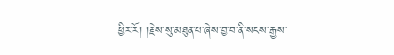ཕྱིར་རོ། །རྗེས་སུ་མཐུན་པ་ཞེས་བྱ་བ་ནི་སངས་རྒྱས་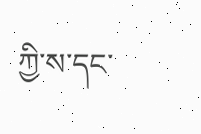ཀྱི་ས་དང་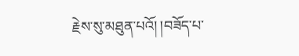རྗེས་སུ་མཐུན་པའོ། །བཟོད་པ་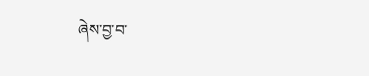ཞེས་བྱ་བ་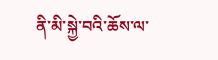ནི་མི་སྐྱེ་བའི་ཆོས་ལ་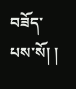བཟོད་པས་སོ། །